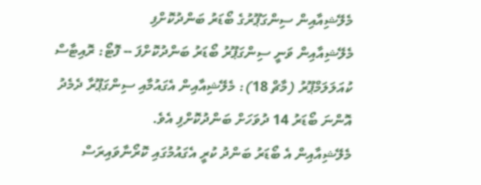މެލޭޝިއާއިން ސިންގަޕޫރުގެ ބޯޑަރު ބަންދުކޮށްފި
މެލޭޝިއާއިން ވަނީ ސިންގަޕޫރު ބޯޑަރު ބަންދުކޮށްފަ -- ފޮޓޯ: ރޮއިޓާސް
ކުއަލަލަމްޕޫރު (މާޗް 18): މެލޭޝިއާއިން އެގައުމާއި ސިންގަޕޫރާ ދެމެދު އޮންނަ ބޯޑަރު 14 ދުވަހަށް ބަންދުކޮށްފި އެވެ.
މެލޭޝިއާއިން އެ ބޯޑަރު ބަންދު ކުރީ އެގައުމުގައި ކޮރޯނާވައިރަސް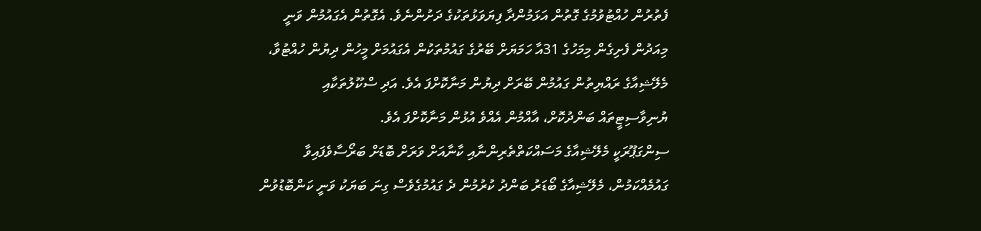ފެތުރުން ހުއްޓުވުމުގެ ގޮތުން އަޅަމުންދާ ފިޔަވަޅުތަކުގެ ދަށުންނެވެ. އެގޮތުން އެގައުމުން ވަނީ މިއަދުން ފެށިގެން މިމަހުގެ 31އާ ހަމަޔަށް ބޭރުގެ ގައުމުތަކުން އެގައުމަށް މީހުން ދިޔުން ހުއްޓުވާ، މެލޭޝިއާގެ ރައްޔިތުން ގައުމުން ބޭރަށް ދިޔުން މަނާކޮށްފަ އެވެ. އަދި ސްކޫލުތަކާއި ޔުނިވާސިޓީތައް ބަންދުކޮށް، އާއްމުން އެއްވެ އުޅުން މަނާކޮށްފަ އެވެ.
ސިންގަޕޫރަކީ މެލޭޝިއާގެ މަސައްކަތްތެރިންނާއި ކާނާއަށް ވަރަށް ބޮޑަށް ބަރޯސާވެފައިވާ ގައުމެއްކަމުން، މެލޭޝިއާގެ ބޯޑަރު ބަންދު ކުރުމުން ދެ ގައުމުގެވެސް ގިނަ ބަޔަކު ވަނީ ކަންބޮޑުވުން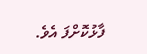ފާޅުކޮށްފަ އެވެ.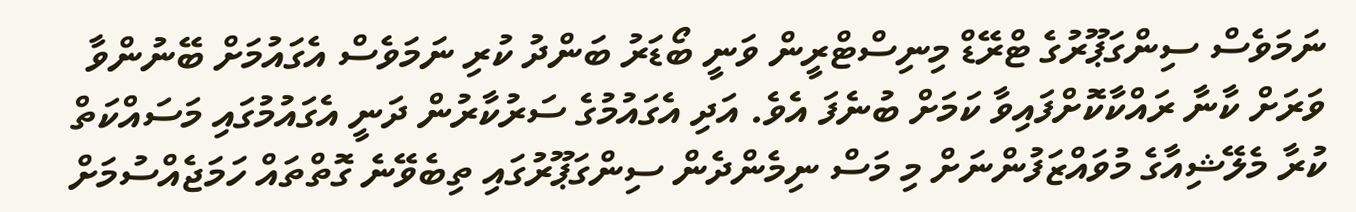ނަމަވެސް ސިންގަޕޫރުގެ ޓްރޭޑް މިނިސްޓްރީން ވަނީ ބޯޑަރު ބަންދު ކުރި ނަމަވެސް އެގައުމަށް ބޭނުންވާ ވަރަށް ކާނާ ރައްކާކޮށްފައިވާ ކަމަށް ބުނެފަ އެވެ. އަދި އެގައުމުގެ ސަރުކާރުން ދަނީ އެގައުމުގައި މަސައްކަތް ކުރާ މެލޭޝިއާގެ މުވައްޒަފުންނަށް މި މަސް ނިމެންދެން ސިންގަޕޫރުގައި ތިބެވޭނެ ގޮތްތައް ހަމަޖެއްސުމަށް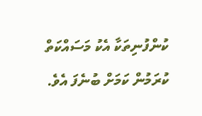ކުންފުނިތަކާ އެކު މަސައްކަތް ކުރަމުން ކަމަށް ބުނެފަ އެވެ.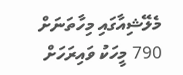މެލޭޝިއާގައި މިހާތަނަށް 790 މީހަކު ވައިރަހަށް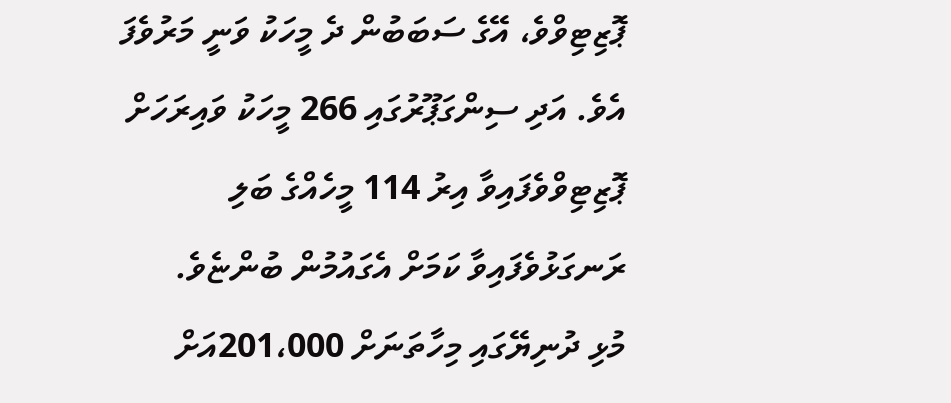ޕޮޒިޓިވްވެ، އޭގެ ސަބަބުން ދެ މީހަކު ވަނީ މަރުވެފަ އެވެ. އަދި ސިންގަޕޫރުގައި 266 މީހަކު ވައިރަހަށް ޕޮޒިޓިވްވެފައިވާ އިރު 114 މީހެއްގެ ބަލި ރަނގަޅުވެފައިވާ ކަމަށް އެގައުމުން ބުންޏެވެ.
މުޅި ދުނިޔޭގައި މިހާތަނަށް 201،000އަށް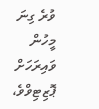ވުރެ ގިނަ މީހުން ވައިރަހަށް ޕޮޒިޓިވްވެ،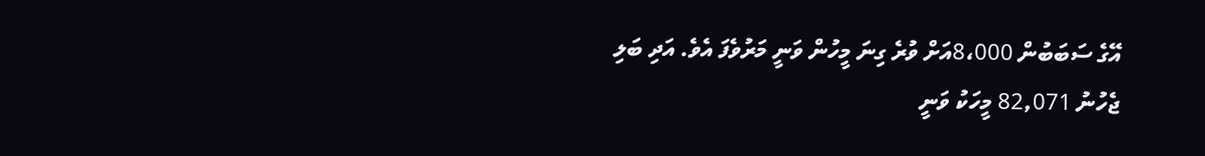އޭގެ ސަބަބުން 8،000އަށް ވުރެ ގިނަ މީހުން ވަނީ މަރުވެފަ އެވެ. އަދި ބަލި ޖެހުނު 82,071 މީހަކު ވަނީ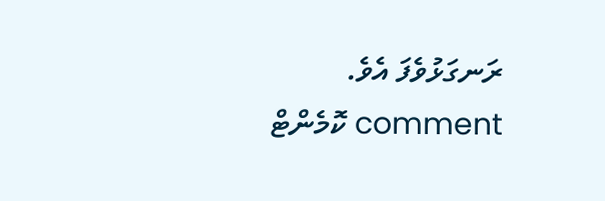ރަނގަޅުވެފަ އެވެ.
comment ކޮމެންޓް